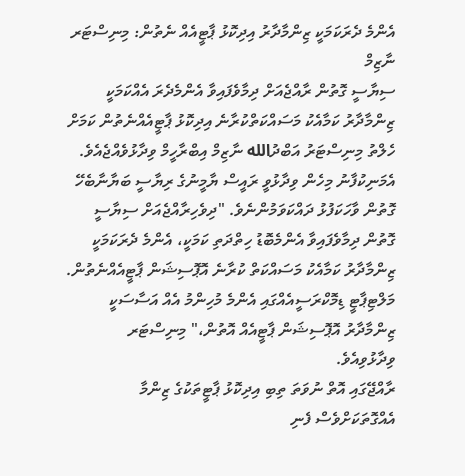އެންމެ ދެރަކަމަކީ ޒިންމާދާރު އިދިކޮޅު ޕާޓީއެއް ނެތުން: މިނިސްޓަރ ނާޒިމް
ސިޔާސީ ގޮތުން ރާއްޖެއަށް ދިމާވެފައިވާ އެންމެދެރަ އެއްކަމަކީ ޒިންމާދާރު ކަމާއެކު މަސައްކަތްކުރާނެ އިދިކޮޅު ޕާޓީއެއްނެތުން ކަމަށް ހެލްތު މިނިސްޓަރު އަބްދުالله ނާޒިމް އިބްރާހީމް ވިދާޅުވެއްޖެއެވެ.
އެމަނިކުފާނު މިހެން ވިދާޅުވީ ރައީސް ޔާމީނުގެ ރިޔާސީ ބަޔާނާބެހޭ ގޮތުން ވާހަކަފުޅު ދައްކަވަމުންނެވެ. "ދިވެހިރާއްޖެއަށް ސިޔާސީ ގޮތުން ދިމާވެފައިވާ އެންމެބޮޑު ހިތްދަތި ކަމަކީ، އެންމެ ދެރަކަމަކީ ޒިންމާދާރު ކަމާއެކު މަސައްކަތް ކުރާނެ އޮޕޮސިޝަން ޕާޓީއެއްނެތުން. މަލްޓިޕާޓީ ޑިމޮކްރަސީއެއްގައި އެންމެ މުހިންމު އެއް އަސާސަކީ ޒިންމާދާރު އޮޕޮސިޝަން ޕާޓީއެއް އޮތުން،" މިނިސްޓަރ ވިދާޅުވިއެވެ.
ރާއްޖޭގައި އޮތް ނުވަތަ ތިބި އިދިކޮޅު ޕާޓީތަކުގެ ޒިންމާ އެއްގޮތަކަށްވެސް ފެނި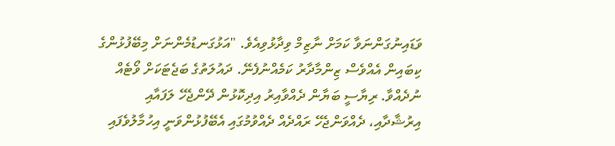ވަޑައިނުގަންނަވާ ކަމަށް ނާޒިމް ވިދާޅުވިއެވެ. "އަޅުގަނޑުމެންނަށް މިބޭފުޅުންގެ ކިބައިން އެއްވެސް ޒިންމާދާރު ކަމެއްނުފެނޭ. ދައުލަތުގެ ބަޖެޓަކަށް ވޯޓެއް ނުދެއްވާ. ރިޔާސީ ބަޔާން ދެއްވާއިރު އިދިކޮޅުން ދޭންޖެހޭ ލަފައާއި އިރުޝާދާއި، ދެއްވަންޖެހޭ ރައްދެއް ދެއްވުމުގައި އެބޭފުޅުންވަނީ އިހުމާލުވެފައި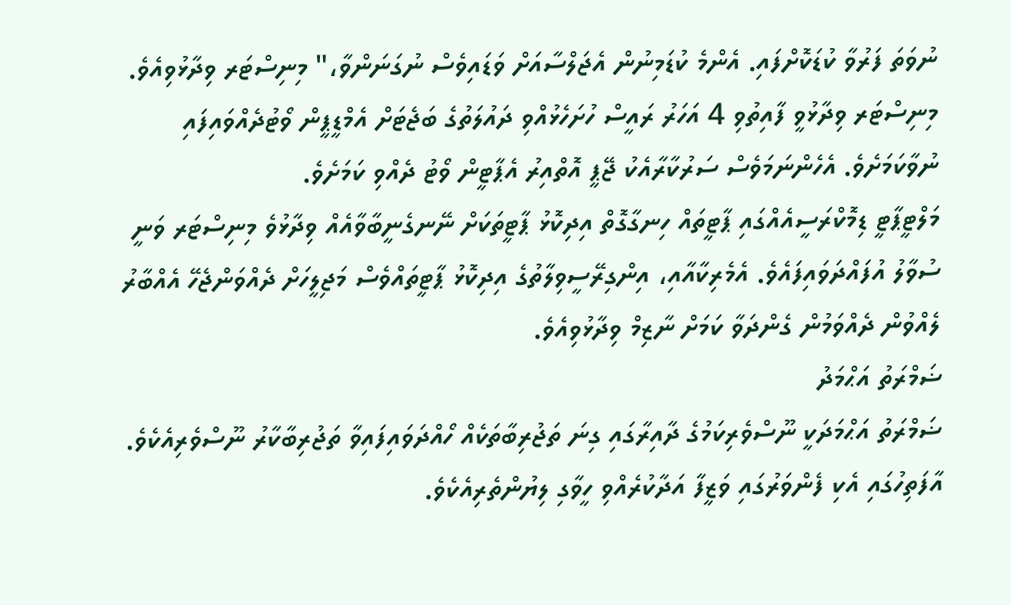ނުވަތަ ފަރުވާ ކުޑަކޮށްފައި. އެންމެ ކުޑަމިނުން އެޖަލްސާއަށް ވަޑައިވެސް ނުގަނަންވާ،" މިނިސްޓަރ ވިދާޅުވިއެވެ.
މިނިސްޓަރ ވިދާޅުވީ ފާއިތުވި 4 އަހަރު ރައީސް ހުށަހެޅުއްވި ދައުލަތުގެ ބަޖެޓަށް އެމްޑީޕީން ވޯޓުދެއްވައިފައި ނުވާކަމަށެވެ. އެހެންނަމަވެސް ސަރުކާރާއެކު ޖޭޕީ އޮތްއިރު އެޕާޓީން ވޯޓު ދެއްވި ކަމަށެވެ.
މަލްޓީޕާޓީ ޑިމޮކްރަސީއެއްގައި ޕާޓީތައް ހިނގާގޮތް އިދިކޮޅު ޕާޓީތަކަށް ނޭނގެނީބާވާއެއް ވިދާޅުވެ މިނިސްޓަރ ވަނީ ސުވާލު އުފައްދަވައިފައެވެ. އެމެރިކާއާއި، އިންގިރޭސީވިލާތުގެ އިދިކޮޅު ޕާޓީތައްވެސް މަޖިލީހަށް ދެއްވަންޖެހޭ އެއްބާރު ލެއްވުން ދެއްވަމުން ގެންދަވާ ކަމަށް ނާޒިމް ވިދާޅުވިއެވެ.
ޟަމްރަތު އަޙްމަދު
ޟަމްރަތު އަޙްމަދަކީ ނޫސްވެރިކަމުގެ ދާއިރާގައި ގިނަ ތަޖުރިބާތަކެއް ހޯއްދަވައިފައިވާ ތަޖުރިބާކާރު ނޫސްވެރިއެކެވެ. އާފަތިހުގައި އެކި ފެންވަރުގައި ވަޒީފާ އަދާކުރެއްވި ހީވާގި ލިޔުންތެރިއެކެވެ.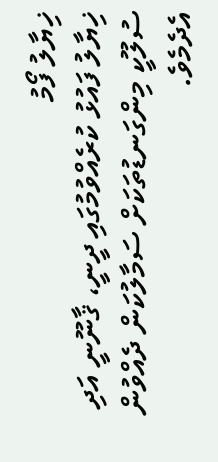ޚިޔާލު ފޯމު
ޚިޔާލު ފައުޅު ކުރެއްވުމުގައި ދީނީ، ޤާނޫނީ އަދި ސުލޫކީ މިންގަނޑުތަކަށް ސަމާލުކަން ދެއްވުން އެދެމެވެ.